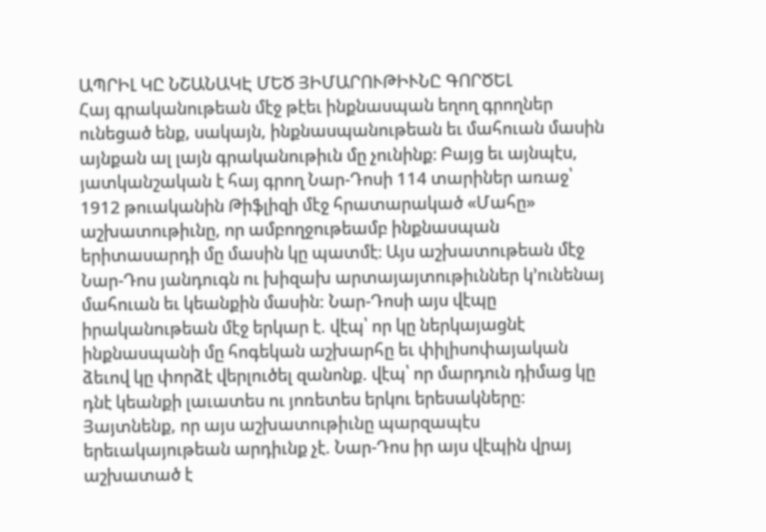ԱՊՐԻԼ ԿԸ ՆՇԱՆԱԿԷ ՄԵԾ ՅԻՄԱՐՈՒԹԻՒՆԸ ԳՈՐԾԵԼ
Հայ գրականութեան մէջ թէեւ ինքնասպան եղող գրողներ ունեցած ենք, սակայն, ինքնասպանութեան եւ մահուան մասին այնքան ալ լայն գրականութիւն մը չունինք։ Բայց եւ այնպէս, յատկանշական է հայ գրող Նար-Դոսի 114 տարիներ առաջ՝ 1912 թուականին Թիֆլիզի մէջ հրատարակած «Մահը» աշխատութիւնը, որ ամբողջութեամբ ինքնասպան երիտասարդի մը մասին կը պատմէ։ Այս աշխատութեան մէջ Նար-Դոս յանդուգն ու խիզախ արտայայտութիւններ կ՚ունենայ մահուան եւ կեանքին մասին: Նար-Դոսի այս վէպը իրականութեան մէջ երկար է. վէպ՝ որ կը ներկայացնէ ինքնասպանի մը հոգեկան աշխարհը եւ փիլիսոփայական ձեւով կը փորձէ վերլուծել զանոնք. վէպ՝ որ մարդուն դիմաց կը դնէ կեանքի լաւատես ու յոռետես երկու երեսակները:
Յայտնենք, որ այս աշխատութիւնը պարզապէս երեւակայութեան արդիւնք չէ. Նար-Դոս իր այս վէպին վրայ աշխատած է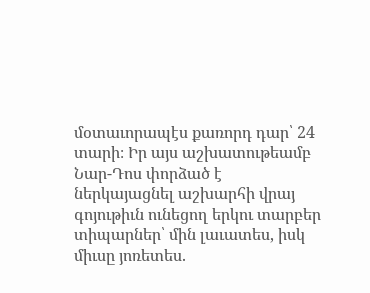մօտաւորապէս քառորդ դար՝ 24 տարի։ Իր այս աշխատութեամբ Նար-Դոս փորձած է ներկայացնել աշխարհի վրայ գոյութիւն ունեցող երկու տարբեր տիպարներ՝ մին լաւատես, իսկ միւսը յոռետես.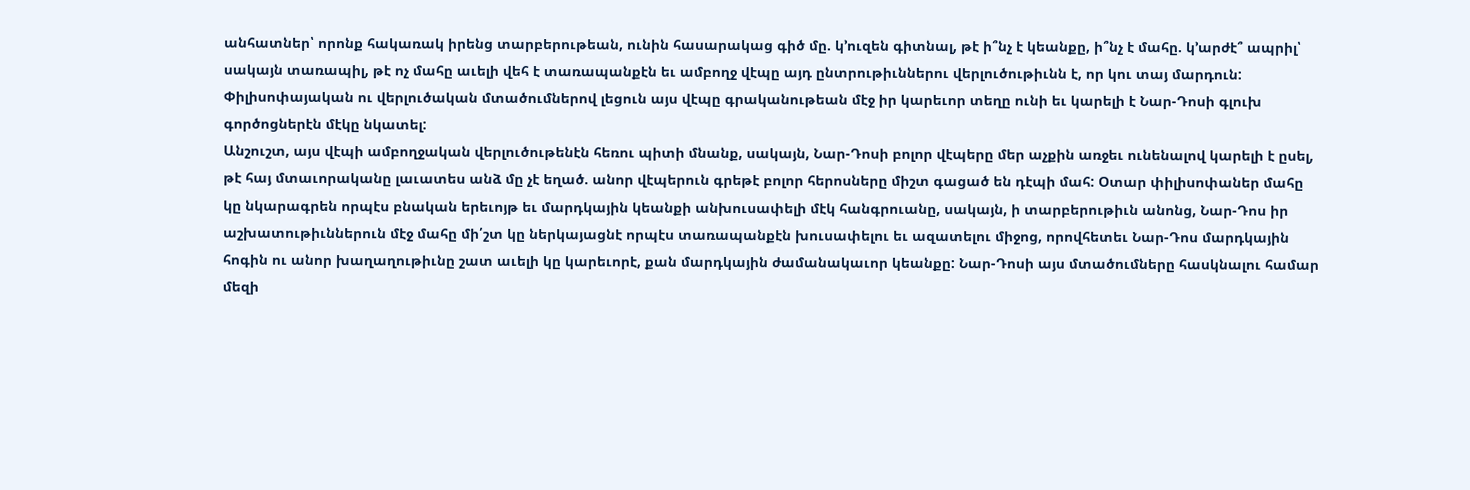անհատներ՝ որոնք հակառակ իրենց տարբերութեան, ունին հասարակաց գիծ մը. կ՚ուզեն գիտնալ, թէ ի՞նչ է կեանքը, ի՞նչ է մահը. կ՚արժէ՞ ապրիլ՝ սակայն տառապիլ, թէ ոչ մահը աւելի վեհ է տառապանքէն եւ ամբողջ վէպը այդ ընտրութիւններու վերլուծութիւնն է, որ կու տայ մարդուն: Փիլիսոփայական ու վերլուծական մտածումներով լեցուն այս վէպը գրականութեան մէջ իր կարեւոր տեղը ունի եւ կարելի է Նար-Դոսի գլուխ գործոցներէն մէկը նկատել:
Անշուշտ, այս վէպի ամբողջական վերլուծութենէն հեռու պիտի մնանք, սակայն, Նար-Դոսի բոլոր վէպերը մեր աչքին առջեւ ունենալով կարելի է ըսել, թէ հայ մտաւորականը լաւատես անձ մը չէ եղած. անոր վէպերուն գրեթէ բոլոր հերոսները միշտ գացած են դէպի մահ: Օտար փիլիսոփաներ մահը կը նկարագրեն որպէս բնական երեւոյթ եւ մարդկային կեանքի անխուսափելի մէկ հանգրուանը, սակայն, ի տարբերութիւն անոնց, Նար-Դոս իր աշխատութիւններուն մէջ մահը մի՛շտ կը ներկայացնէ որպէս տառապանքէն խուսափելու եւ ազատելու միջոց, որովհետեւ Նար-Դոս մարդկային հոգին ու անոր խաղաղութիւնը շատ աւելի կը կարեւորէ, քան մարդկային ժամանակաւոր կեանքը: Նար-Դոսի այս մտածումները հասկնալու համար մեզի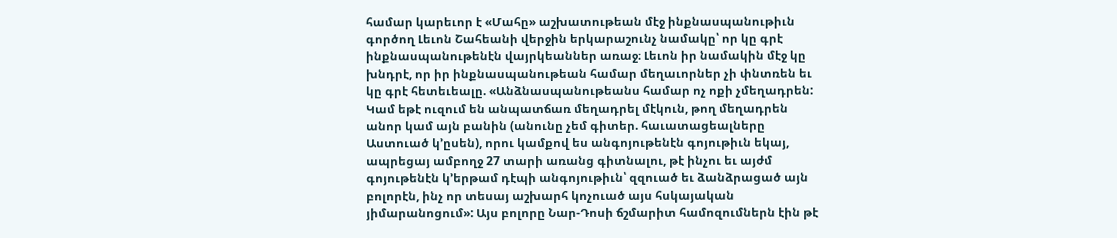համար կարեւոր է «Մահը» աշխատութեան մէջ ինքնասպանութիւն գործող Լեւոն Շահեանի վերջին երկարաշունչ նամակը՝ որ կը գրէ ինքնասպանութենէն վայրկեաններ առաջ։ Լեւոն իր նամակին մէջ կը խնդրէ, որ իր ինքնասպանութեան համար մեղաւորներ չի փնտռեն եւ կը գրէ հետեւեալը. «Անձնասպանութեանս համար ոչ ոքի չմեղադրեն: Կամ եթէ ուզում են անպատճառ մեղադրել մէկուն, թող մեղադրեն անոր կամ այն բանին (անունը չեմ գիտեր. հաւատացեալները Աստուած կ՚ըսեն), որու կամքով ես անգոյութենէն գոյութիւն եկայ, ապրեցայ ամբողջ 27 տարի առանց գիտնալու, թէ ինչու եւ այժմ գոյութենէն կ՚երթամ դէպի անգոյութիւն՝ զզուած եւ ձանձրացած այն բոլորէն, ինչ որ տեսայ աշխարհ կոչուած այս հսկայական յիմարանոցում»: Այս բոլորը Նար-Դոսի ճշմարիտ համոզումներն էին թէ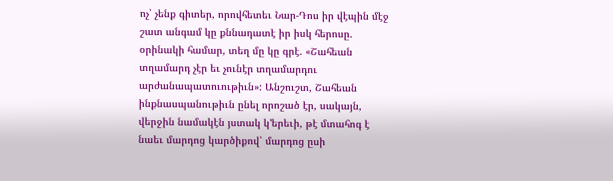ոչ՝ չենք գիտեր, որովհետեւ Նար-Դոս իր վէպին մէջ շատ անգամ կը քննադատէ իր իսկ հերոսը. օրինակի համար, տեղ մը կը գրէ. «Շահեան տղամարդ չէր եւ չունէր տղամարդու արժանապատուութիւն»: Անշուշտ, Շահեան ինքնասպանութիւն ընել որոշած էր, սակայն, վերջին նամակէն յստակ կ՚երեւի, թէ մտահոգ է նաեւ մարդոց կարծիքով՝ մարդոց ըսի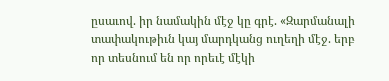ըսաւով. իր նամակին մէջ կը գրէ. «Զարմանալի տափակութիւն կայ մարդկանց ուղեղի մէջ. երբ որ տեսնում են որ որեւէ մէկի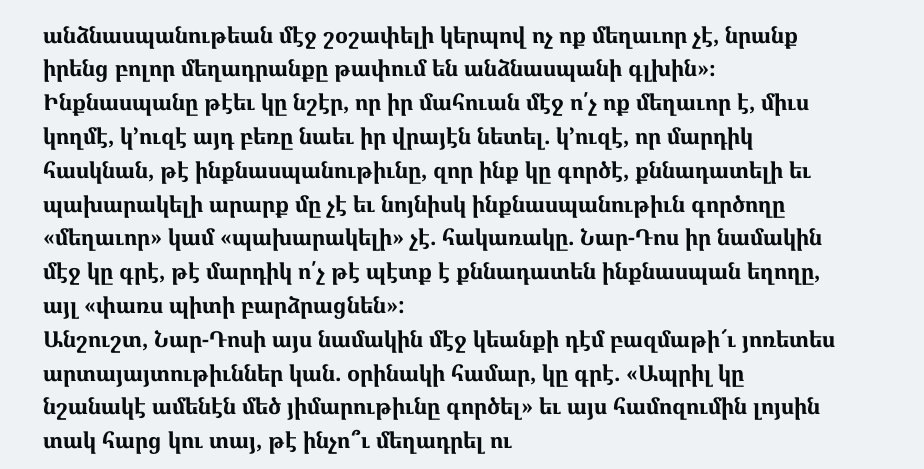անձնասպանութեան մէջ շօշափելի կերպով ոչ ոք մեղաւոր չէ, նրանք իրենց բոլոր մեղադրանքը թափում են անձնասպանի գլխին»։ Ինքնասպանը թէեւ կը նշէր, որ իր մահուան մէջ ո՛չ ոք մեղաւոր է, միւս կողմէ, կ՚ուզէ այդ բեռը նաեւ իր վրայէն նետել. կ՚ուզէ, որ մարդիկ հասկնան, թէ ինքնասպանութիւնը, զոր ինք կը գործէ, քննադատելի եւ պախարակելի արարք մը չէ եւ նոյնիսկ ինքնասպանութիւն գործողը «մեղաւոր» կամ «պախարակելի» չէ. հակառակը. Նար-Դոս իր նամակին մէջ կը գրէ, թէ մարդիկ ո՛չ թէ պէտք է քննադատեն ինքնասպան եղողը, այլ «փառս պիտի բարձրացնեն»:
Անշուշտ, Նար-Դոսի այս նամակին մէջ կեանքի դէմ բազմաթի՜ւ յոռետես արտայայտութիւններ կան. օրինակի համար, կը գրէ. «Ապրիլ կը նշանակէ ամենէն մեծ յիմարութիւնը գործել» եւ այս համոզումին լոյսին տակ հարց կու տայ, թէ ինչո՞ւ մեղադրել ու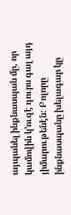այպանել ինքնասպան մը, որ կամովին կ՚ուզէ դուրս գալ այդ յիմարութենէն: Բոլորը ինքնասպանը խելագար կը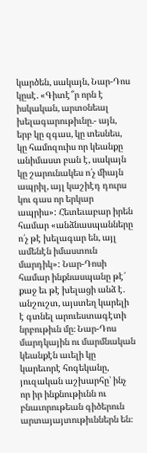կարծեն, սակայն, Նար-Դոս կըսէ. «Գիտէ՞ր որն է իսկական, արտօնեալ խելագարութիւնը.- այն, երբ կը զգաս, կը տեսնես, կը համոզուիս որ կեանքը անիմաստ բան է, սակայն կը շարունակես ո՛չ միայն ապրիլ, այլ կաշիէդ դուրս կու գաս որ երկար ապրիս»: Հետեւաբար իրեն համար «անձնասպանները ո՛չ թէ խելագար են, այլ ամենէն իմաստուն մարդիկ»: Նար-Դոսի համար ինքնասպանը թէ՛ քաջ եւ թէ խելացի անձ է. անշուշտ, այստեղ կարելի է գտնել արուեստագէտի նրբութիւն մը։ Նար-Դոս մարդկային ու մարմնական կեանքէն աւելի կը կարեւորէ հոգեկանը, յուզական աշխարհը՝ ինչ որ իր ինքնութիւնն ու բնաւորութեան գիծերուն արտայայտութիւններն են։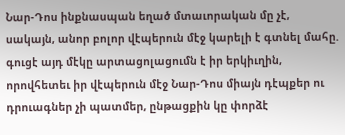Նար-Դոս ինքնասպան եղած մտաւորական մը չէ, սակայն, անոր բոլոր վէպերուն մէջ կարելի է գտնել մահը. գուցէ այդ մէկը արտացոլացումն է իր երկիւղին, որովհետեւ իր վէպերուն մէջ Նար-Դոս միայն դէպքեր ու դրուագներ չի պատմեր, ընթացքին կը փորձէ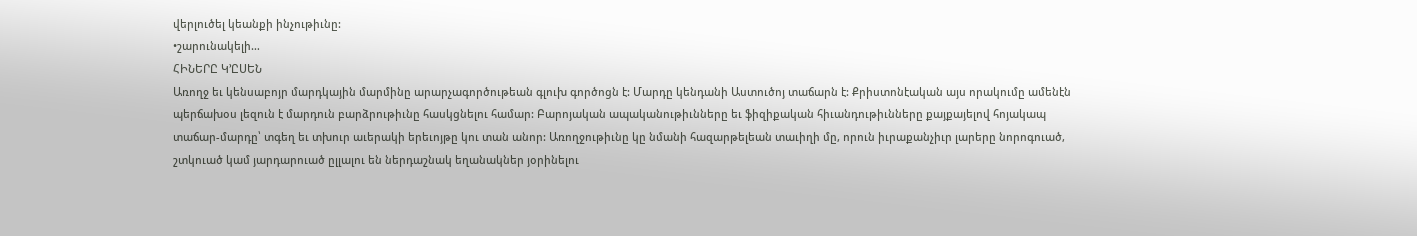վերլուծել կեանքի ինչութիւնը:
•շարունակելի…
ՀԻՆԵՐԸ Կ՚ԸՍԵՆ
Առողջ եւ կենսաբոյր մարդկային մարմինը արարչագործութեան գլուխ գործոցն է: Մարդը կենդանի Աստուծոյ տաճարն է: Քրիստոնէական այս որակումը ամենէն պերճախօս լեզուն է մարդուն բարձրութիւնը հասկցնելու համար: Բարոյական ապականութիւնները եւ ֆիզիքական հիւանդութիւնները քայքայելով հոյակապ տաճար-մարդը՝ տգեղ եւ տխուր աւերակի երեւոյթը կու տան անոր: Առողջութիւնը կը նմանի հազարթելեան տաւիղի մը, որուն իւրաքանչիւր լարերը նորոգուած, շտկուած կամ յարդարուած ըլլալու են ներդաշնակ եղանակներ յօրինելու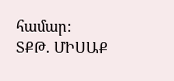համար:
ՏՔԹ. ՄԻՍԱՔ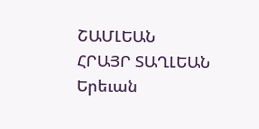ՇԱՄԼԵԱՆ
ՀՐԱՅՐ ՏԱՂԼԵԱՆ
Երեւան